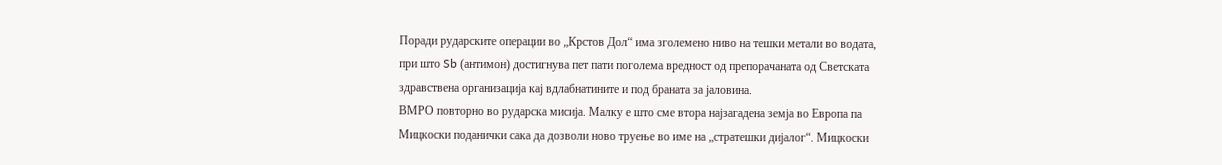Поради рударските операции во „Крстов Дол“ има зголемено ниво на тешки метали во водата, при што Sb (антимон) достигнува пет пати поголема вредност од препорачаната од Светската здравствена организација кај вдлабнатините и под браната за јаловина.
ВМРО повторно во рударска мисија. Малку е што сме втора најзагадена земја во Европа па Мицкоски поданички сака да дозволи ново труење во име на „стратешки дијалог“. Мицкоски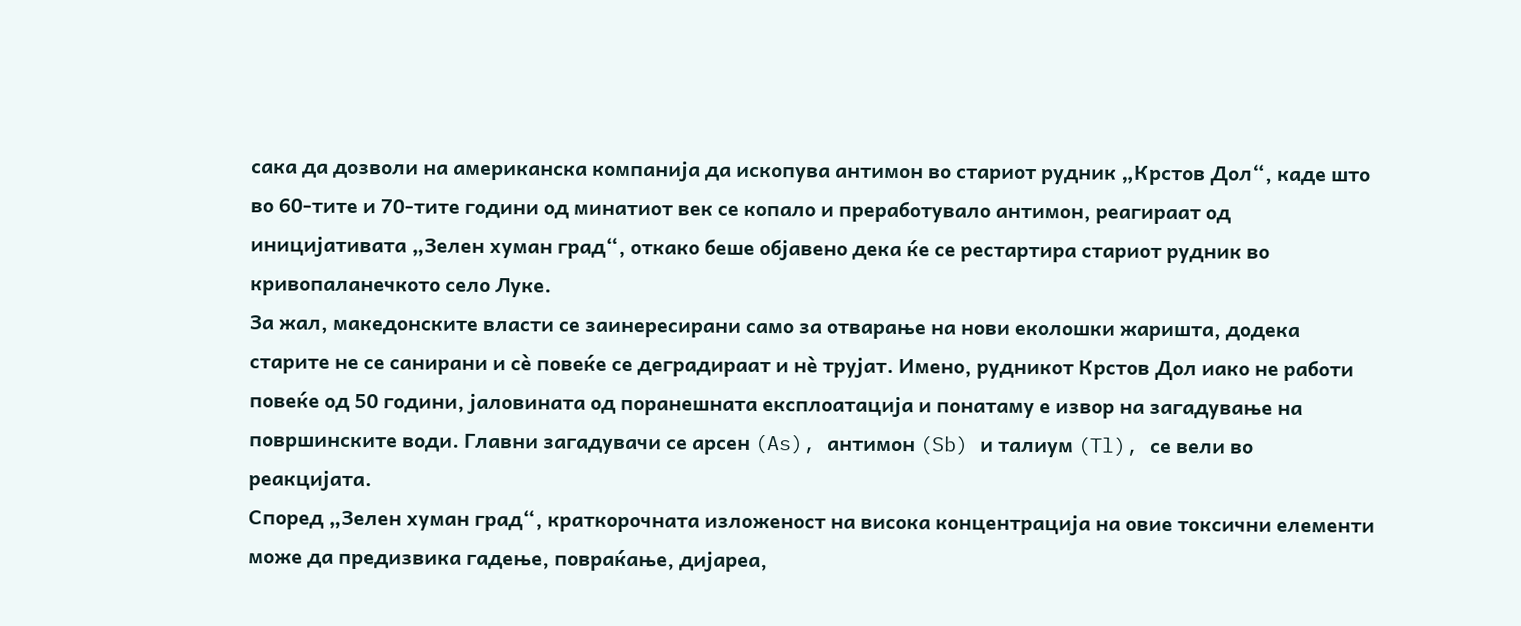сака да дозволи на американска компанија да ископува антимон во стариот рудник „Крстов Дол“, каде што во 60-тите и 70-тите години од минатиот век се копало и преработувало антимон, реагираат од иницијативата „Зелен хуман град“, откако беше објавено дека ќе се рестартира стариот рудник во кривопаланечкото село Луке.
За жал, македонските власти се заинересирани само за отварање на нови еколошки жаришта, додека старите не се санирани и сè повеќе се деградираат и нè трујат. Имено, рудникот Крстов Дол иако не работи повеќе од 50 години, јаловината од поранешната експлоатација и понатаму е извор на загадување на површинските води. Главни загадувачи се арсен (As), антимон (Sb) и талиум (Tl), се вели во реакцијата.
Според „Зелен хуман град“, краткорочната изложеност на висока концентрација на овие токсични елементи може да предизвика гадење, повраќање, дијареа,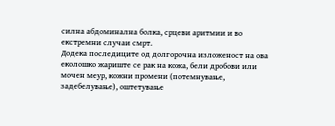силна абдоминална болка, срцеви аритмии и во екстремни случаи смрт.
Додека последиците од долгорочна изложеност на ова еколошко жариште се рак на кожа, бели дробови или мочен меур, кожни промени (потемнување, задебелување), оштетување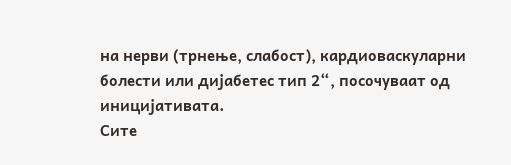на нерви (трнење, слабост), кардиоваскуларни болести или дијабетес тип 2“, посочуваат од иницијативата.
Сите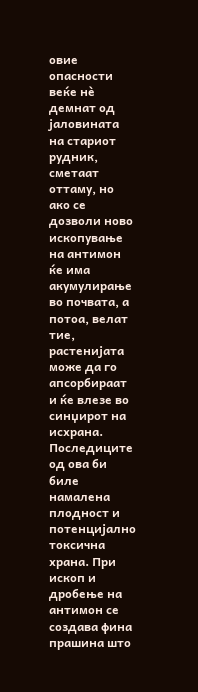овие опасности веќе нè демнат од јаловината на стариот рудник, сметаат оттаму, но ако се дозволи ново ископување на антимон ќе има акумулирање во почвата, а потоа, велат тие, растенијата може да го апсорбираат и ќе влезе во синџирот на исхрана.
Последиците од ова би биле намалена плодност и потенцијално токсична храна. При ископ и дробење на антимон се создава фина прашина што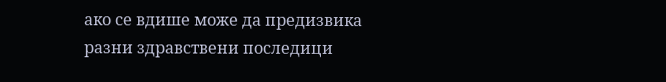ако се вдише може да предизвика разни здравствени последици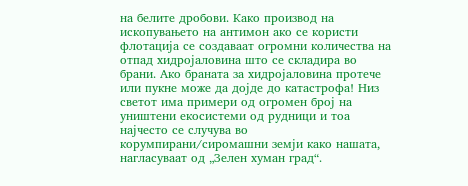на белите дробови. Како производ на ископувањето на антимон ако се користи флотација се создаваат огромни количества на отпад хидројаловина што се складира во брани. Ако браната за хидројаловина протече или пукне може да дојде до катастрофа! Низ светот има примери од огромен број на уништени екосистеми од рудници и тоа најчесто се случува во корумпирани/сиромашни земји како нашата, нагласуваат од „Зелен хуман град“.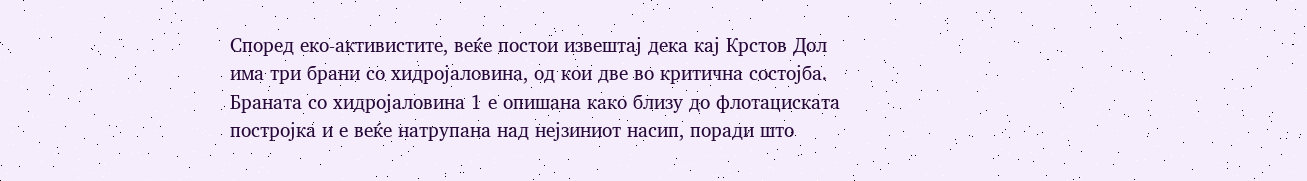Според еко-активистите, веќе постои извештај дека кај Крстов Дол има три брани со хидројаловина, од кои две во критична состојба.
Браната со хидројаловина 1 е опишана како близу до флотациската постројка и е веќе натрупана над нејзиниот насип, поради што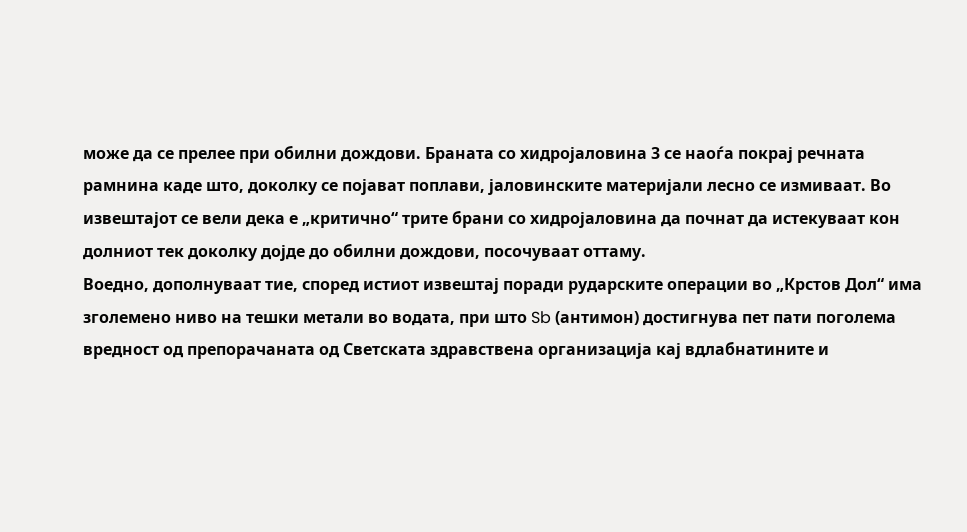може да се прелее при обилни дождови. Браната со хидројаловина 3 се наоѓа покрај речната рамнина каде што, доколку се појават поплави, јаловинските материјали лесно се измиваат. Во извештајот се вели дека е „критично“ трите брани со хидројаловина да почнат да истекуваат кон долниот тек доколку дојде до обилни дождови, посочуваат оттаму.
Воедно, дополнуваат тие, според истиот извештај поради рударските операции во „Крстов Дол“ има зголемено ниво на тешки метали во водата, при што Sb (антимон) достигнува пет пати поголема вредност од препорачаната од Светската здравствена организација кај вдлабнатините и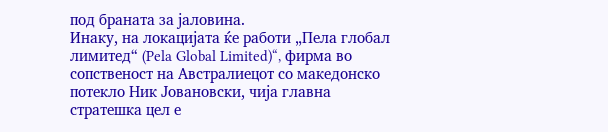под браната за јаловина.
Инаку, на локацијата ќе работи „Пела глобал лимитед“ (Pela Global Limited)“, фирма во сопственост на Австралиецот со македонско потекло Ник Јовановски, чија главна стратешка цел е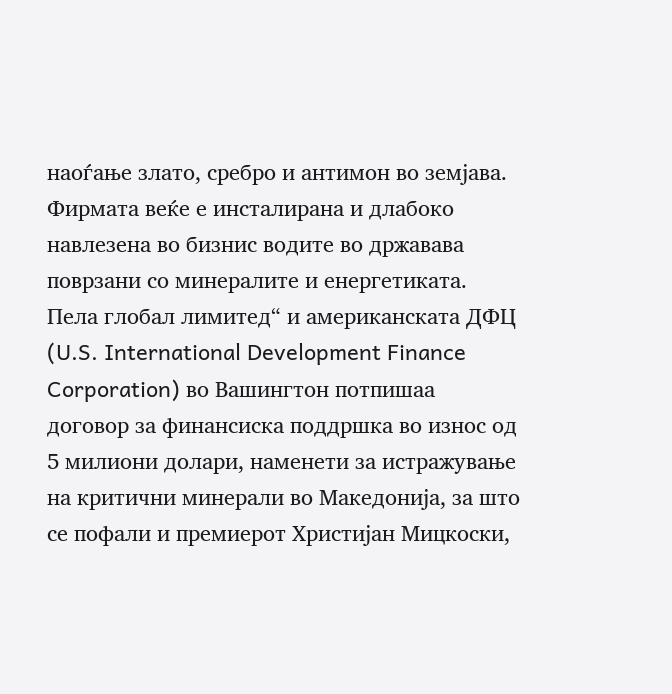наоѓање злато, сребро и антимон во земјава. Фирмата веќе е инсталирана и длабоко навлезена во бизнис водите во државава поврзани со минералите и енергетиката.
Пела глобал лимитед“ и американската ДФЦ (U.S. International Development Finance Corporation) во Вашингтон потпишаа договор за финансиска поддршка во износ од 5 милиони долари, наменети за истражување на критични минерали во Македонија, за што се пофали и премиерот Христијан Мицкоски,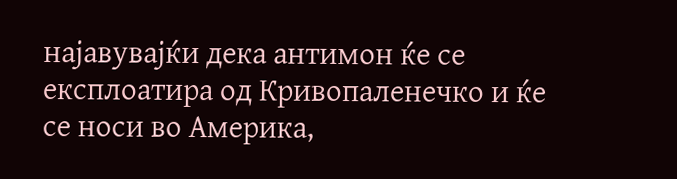најавувајќи дека антимон ќе се експлоатира од Кривопаленечко и ќе се носи во Америка,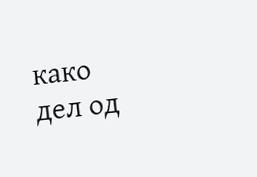како дел од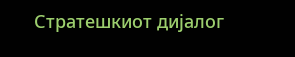Стратешкиот дијалог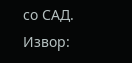со САД.
Извор: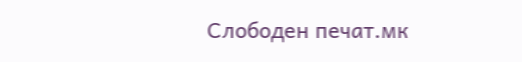Слободен печат.мк